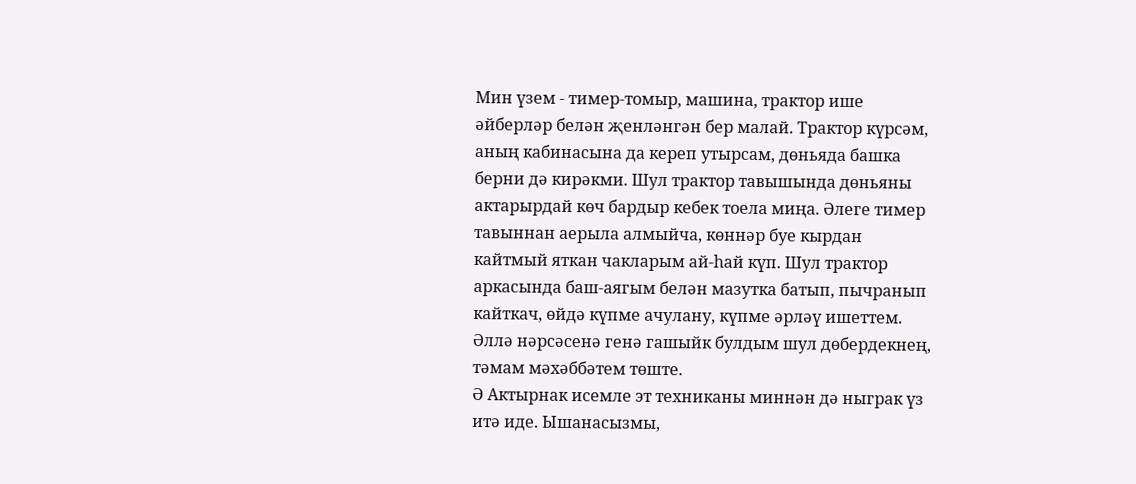Мин үзем - тимер-томыр, машина, трактор ише әйберләр белән җенләнгән бер малай. Трактор күрсәм, аның кабинасына да кереп утырсам, дөньяда башка берни дә кирәкми. Шул трактор тавышында дөньяны актарырдай көч бардыр кебек тоела миңа. Әлеге тимер тавыннан аерыла алмыйча, көннәр буе кырдан кайтмый яткан чакларым ай-һай күп. Шул трактор аркасында баш-аягым белән мазутка батып, пычранып кайткач, өйдә күпме ачулану, күпме әрләү ишеттем. Әллә нәрсәсенә генә гашыйк булдым шул дөбердекнең, тәмам мәхәббәтем төште.
Ә Актырнак исемле эт техниканы миннән дә ныграк үз итә иде. Ышанасызмы,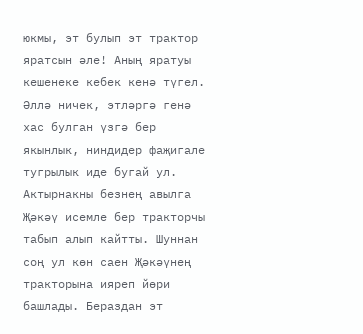юкмы, эт булып эт трактор яратсын әле! Аның яратуы кешенеке кебек кенә түгел. Әллә ничек, этләргә генә хас булган үзгә бер якынлык, ниндидер фаҗигале тугрылык иде бугай ул.
Актырнакны безнең авылга Җәкәү исемле бер тракторчы табып алып кайтты. Шуннан соң ул көн саен Җәкәүнең тракторына ияреп йөри башлады. Бераздан эт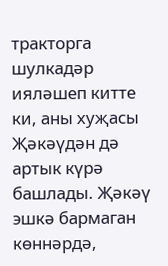тракторга шулкадәр ияләшеп китте ки, аны хуҗасы Җәкәүдән дә артык күрә башлады. Җәкәү эшкә бармаган көннәрдә,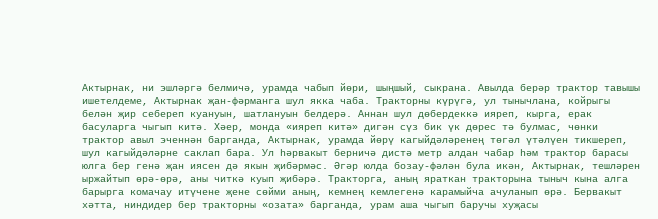Актырнак, ни эшләргә белмичә, урамда чабып йөри, шыңшый, сыкрана. Авылда берәр трактор тавышы ишетелдеме, Актырнак җан-фәрманга шул якка чаба. Тракторны күрүгә, ул тынычлана, койрыгы белән җир себереп куануын, шатлануын белдерә. Аннан шул дөбердеккә ияреп, кырга, ерак басуларга чыгып китә. Хәер, монда «ияреп китә» дигән сүз бик үк дөрес тә булмас, чөнки трактор авыл эченнән барганда, Актырнак, урамда йөрү кагыйдәләренең төгәл үтәлүен тикшереп, шул кагыйдәләрне саклап бара. Ул һәрвакыт берничә дистә метр алдан чабар һәм трактор барасы юлга бер генә җан иясен дә якын җибәрмәс. Әгәр юлда бозау-фәлән була икән, Актырнак, тешләрен ыржайтып өрә-өрә, аны читкә куып җибәрә. Тракторга, аның яраткан тракторына тыныч кына алга барырга комачау итүчене җене сөйми аның, кемнең кемлегенә карамыйча ачуланып өрә. Бервакыт хәтта, ниндидер бер тракторны «озата» барганда, урам аша чыгып баручы хуҗасы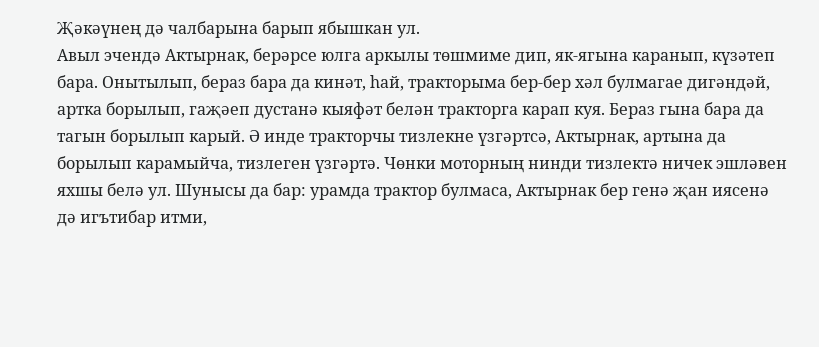Җәкәүнең дә чалбарына барып ябышкан ул.
Авыл эчендә Актырнак, берәрсе юлга аркылы төшмиме дип, як-ягына каранып, күзәтеп бара. Онытылып, бераз бара да кинәт, һай, тракторыма бер-бер хәл булмагае дигәндәй, артка борылып, гаҗәеп дустанә кыяфәт белән тракторга карап куя. Бераз гына бара да тагын борылып карый. Ә инде тракторчы тизлекне үзгәртсә, Актырнак, артына да борылып карамыйча, тизлеген үзгәртә. Чөнки моторның нинди тизлектә ничек эшләвен яхшы белә ул. Шунысы да бар: урамда трактор булмаса, Актырнак бер генә җан иясенә дә игътибар итми,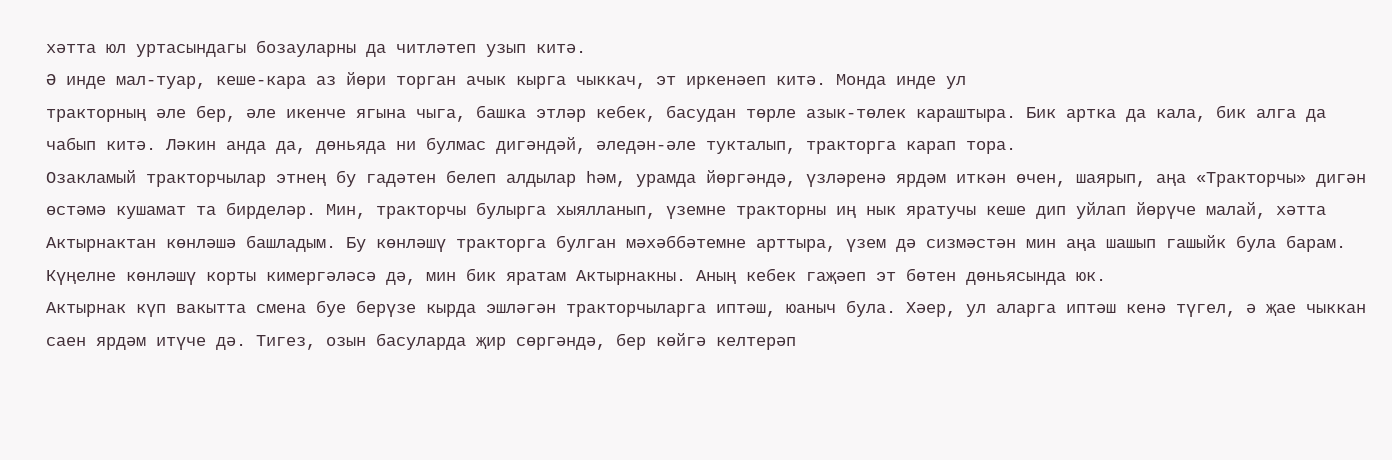хәтта юл уртасындагы бозауларны да читләтеп узып китә.
Ә инде мал-туар, кеше-кара аз йөри торган ачык кырга чыккач, эт иркенәеп китә. Монда инде ул
тракторның әле бер, әле икенче ягына чыга, башка этләр кебек, басудан төрле азык-төлек караштыра. Бик артка да кала, бик алга да чабып китә. Ләкин анда да, дөньяда ни булмас дигәндәй, әледән-әле тукталып, тракторга карап тора.
Озакламый тракторчылар этнең бу гадәтен белеп алдылар һәм, урамда йөргәндә, үзләренә ярдәм иткән өчен, шаярып, аңа «Тракторчы» дигән өстәмә кушамат та бирделәр. Мин, тракторчы булырга хыялланып, үземне тракторны иң нык яратучы кеше дип уйлап йөрүче малай, хәтта Актырнактан көнләшә башладым. Бу көнләшү тракторга булган мәхәббәтемне арттыра, үзем дә сизмәстән мин аңа шашып гашыйк була барам. Күңелне көнләшү корты кимергәләсә дә, мин бик яратам Актырнакны. Аның кебек гаҗәеп эт бөтен дөньясында юк.
Актырнак күп вакытта смена буе берүзе кырда эшләгән тракторчыларга иптәш, юаныч була. Хәер, ул аларга иптәш кенә түгел, ә җае чыккан саен ярдәм итүче дә. Тигез, озын басуларда җир сөргәндә, бер көйгә келтерәп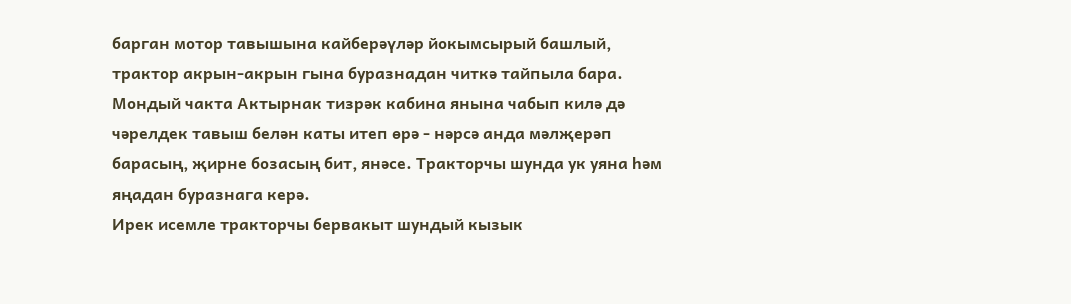барган мотор тавышына кайберәүләр йокымсырый башлый, трактор акрын-акрын гына буразнадан читкә тайпыла бара. Мондый чакта Актырнак тизрәк кабина янына чабып килә дә чәрелдек тавыш белән каты итеп өрә - нәрсә анда мәлҗерәп барасың, җирне бозасың бит, янәсе. Тракторчы шунда ук уяна һәм яңадан буразнага керә.
Ирек исемле тракторчы бервакыт шундый кызык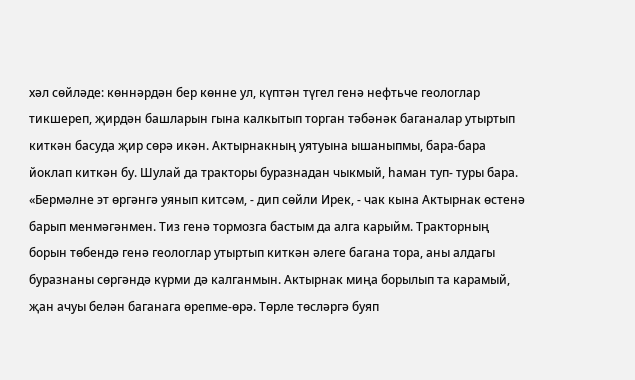хәл сөйләде: көннәрдән бер көнне ул, күптән түгел генә нефтьче геологлар тикшереп, җирдән башларын гына калкытып торган тәбәнәк баганалар утыртып киткән басуда җир сөрә икән. Актырнакның уятуына ышаныпмы, бара-бара йоклап киткән бу. Шулай да тракторы буразнадан чыкмый, һаман туп- туры бара. «Бермәлне эт өргәнгә уянып китсәм, - дип сөйли Ирек, - чак кына Актырнак өстенә барып менмәгәнмен. Тиз генә тормозга бастым да алга карыйм. Тракторның борын төбендә генә геологлар утыртып киткән әлеге багана тора, аны алдагы буразнаны сөргәндә күрми дә калганмын. Актырнак миңа борылып та карамый, җан ачуы белән баганага өрепме-өрә. Төрле төсләргә буяп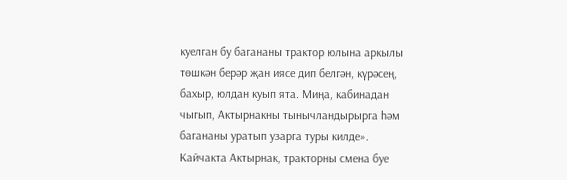куелган бу багананы трактор юлына аркылы төшкән берәр җан иясе дип белгән, күрәсең, бахыр, юлдан куып ята. Миңа, кабинадан чыгып, Актырнакны тынычландырырга һәм багананы уратып узарга туры килде».
Кайчакта Актырнак, тракторны смена буе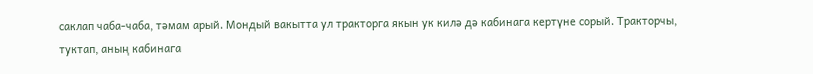саклап чаба-чаба, тәмам арый. Мондый вакытта ул тракторга якын ук килә дә кабинага кертүне сорый. Тракторчы, туктап, аның кабинага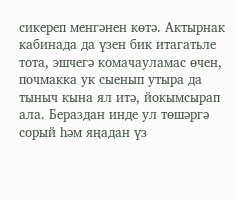сикереп менгәнен көтә. Актырнак кабинада да үзен бик итагатьле тота, эшчегә комачауламас өчен, почмакка ук сыенып утыра да тыныч кына ял итә, йокымсырап ала. Бераздан инде ул төшәргә сорый һәм яңадан үз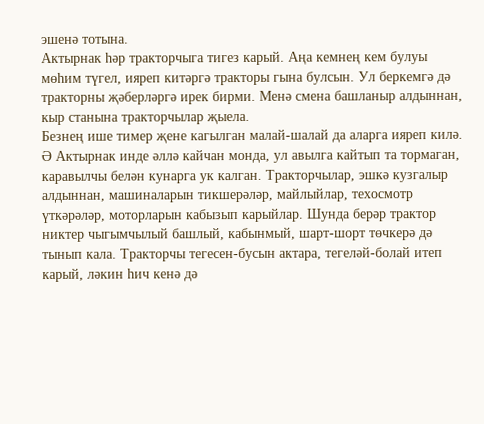эшенә тотына.
Актырнак һәр тракторчыга тигез карый. Аңа кемнең кем булуы мөһим түгел, ияреп китәргә тракторы гына булсын. Ул беркемгә дә тракторны җәберләргә ирек бирми. Менә смена башланыр алдыннан, кыр станына тракторчылар җыела.
Безнең ише тимер җене кагылган малай-шалай да аларга ияреп килә. Ә Актырнак инде әллә кайчан монда, ул авылга кайтып та тормаган, каравылчы белән кунарга ук калган. Тракторчылар, эшкә кузгалыр алдыннан, машиналарын тикшерәләр, майлыйлар, техосмотр үткәрәләр, моторларын кабызып карыйлар. Шунда берәр трактор никтер чыгымчылый башлый, кабынмый, шарт-шорт төчкерә дә тынып кала. Тракторчы тегесен-бусын актара, тегеләй-болай итеп карый, ләкин һич кенә дә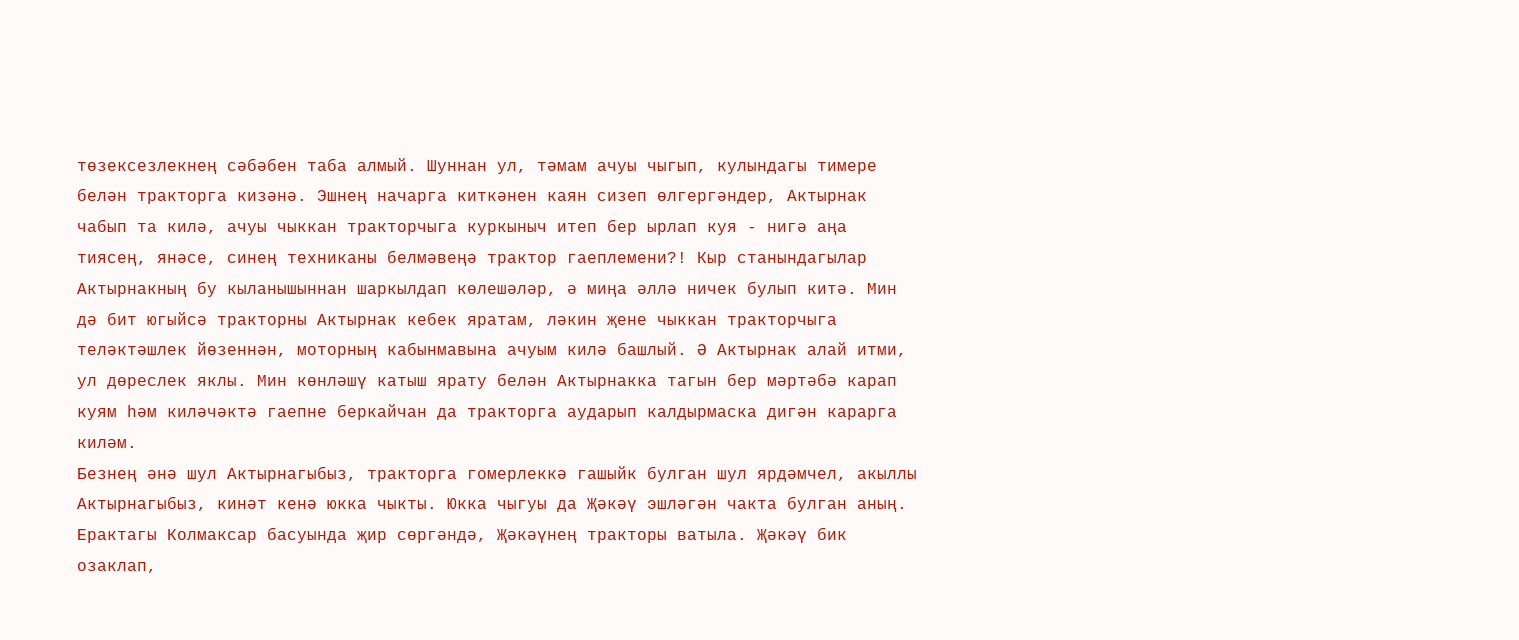төзексезлекнең сәбәбен таба алмый. Шуннан ул, тәмам ачуы чыгып, кулындагы тимере белән тракторга кизәнә. Эшнең начарга киткәнен каян сизеп өлгергәндер, Актырнак чабып та килә, ачуы чыккан тракторчыга куркыныч итеп бер ырлап куя - нигә аңа тиясең, янәсе, синең техниканы белмәвеңә трактор гаеплемени?! Кыр станындагылар Актырнакның бу кыланышыннан шаркылдап көлешәләр, ә миңа әллә ничек булып китә. Мин дә бит югыйсә тракторны Актырнак кебек яратам, ләкин җене чыккан тракторчыга теләктәшлек йөзеннән, моторның кабынмавына ачуым килә башлый. Ә Актырнак алай итми, ул дөреслек яклы. Мин көнләшү катыш ярату белән Актырнакка тагын бер мәртәбә карап куям һәм киләчәктә гаепне беркайчан да тракторга аударып калдырмаска дигән карарга киләм.
Безнең әнә шул Актырнагыбыз, тракторга гомерлеккә гашыйк булган шул ярдәмчел, акыллы Актырнагыбыз, кинәт кенә юкка чыкты. Юкка чыгуы да Җәкәү эшләгән чакта булган аның. Ерактагы Колмаксар басуында җир сөргәндә, Җәкәүнең тракторы ватыла. Җәкәү бик озаклап,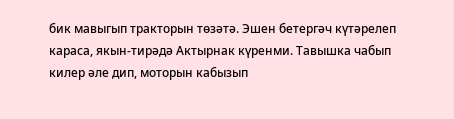бик мавыгып тракторын төзәтә. Эшен бетергәч күтәрелеп караса, якын-тирәдә Актырнак күренми. Тавышка чабып килер әле дип, моторын кабызып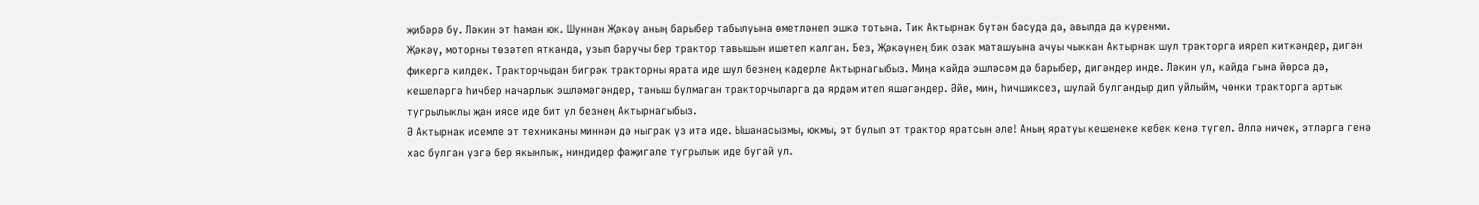җибәрә бу. Ләкин эт һаман юк. Шуннан Җәкәү аның барыбер табылуына өметләнеп эшкә тотына. Тик Актырнак бүтән басуда да, авылда да күренми.
Җәкәү, моторны төзәтеп ятканда, узып баручы бер трактор тавышын ишетеп калган. Без, Җәкәүнең бик озак маташуына ачуы чыккан Актырнак шул тракторга ияреп киткәндер, дигән фикергә килдек. Тракторчыдан бигрәк тракторны ярата иде шул безнең кадерле Актырнагыбыз. Миңа кайда эшләсәм дә барыбер, дигәндер инде. Ләкин ул, кайда гына йөрсә дә, кешеләргә һичбер начарлык эшләмәгәндер, таныш булмаган тракторчыларга да ярдәм итеп яшәгәндер. Әйе, мин, һичшиксез, шулай булгандыр дип уйлыйм, чөнки тракторга артык тугрылыклы җан иясе иде бит ул безнең Актырнагыбыз.
Ә Актырнак исемле эт техниканы миннән дә ныграк үз итә иде. Ышанасызмы, юкмы, эт булып эт трактор яратсын әле! Аның яратуы кешенеке кебек кенә түгел. Әллә ничек, этләргә генә хас булган үзгә бер якынлык, ниндидер фаҗигале тугрылык иде бугай ул.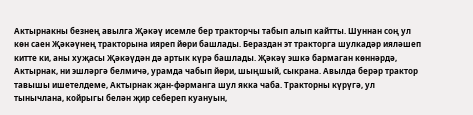Актырнакны безнең авылга Җәкәү исемле бер тракторчы табып алып кайтты. Шуннан соң ул көн саен Җәкәүнең тракторына ияреп йөри башлады. Бераздан эт тракторга шулкадәр ияләшеп китте ки, аны хуҗасы Җәкәүдән дә артык күрә башлады. Җәкәү эшкә бармаган көннәрдә, Актырнак, ни эшләргә белмичә, урамда чабып йөри, шыңшый, сыкрана. Авылда берәр трактор тавышы ишетелдеме, Актырнак җан-фәрманга шул якка чаба. Тракторны күрүгә, ул тынычлана, койрыгы белән җир себереп куануын,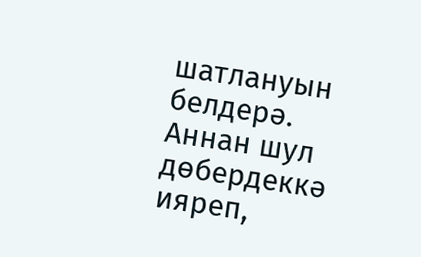шатлануын белдерә. Аннан шул дөбердеккә ияреп,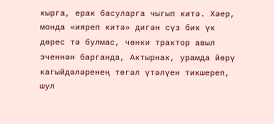кырга, ерак басуларга чыгып китә. Хәер, монда «ияреп китә» дигән сүз бик үк дөрес тә булмас, чөнки трактор авыл эченнән барганда, Актырнак, урамда йөрү кагыйдәләренең төгәл үтәлүен тикшереп, шул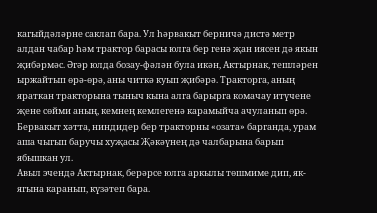кагыйдәләрне саклап бара. Ул һәрвакыт берничә дистә метр алдан чабар һәм трактор барасы юлга бер генә җан иясен дә якын җибәрмәс. Әгәр юлда бозау-фәлән була икән, Актырнак, тешләрен ыржайтып өрә-өрә, аны читкә куып җибәрә. Тракторга, аның яраткан тракторына тыныч кына алга барырга комачау итүчене җене сөйми аның, кемнең кемлегенә карамыйча ачуланып өрә. Бервакыт хәтта, ниндидер бер тракторны «озата» барганда, урам аша чыгып баручы хуҗасы Җәкәүнең дә чалбарына барып ябышкан ул.
Авыл эчендә Актырнак, берәрсе юлга аркылы төшмиме дип, як-ягына каранып, күзәтеп бара.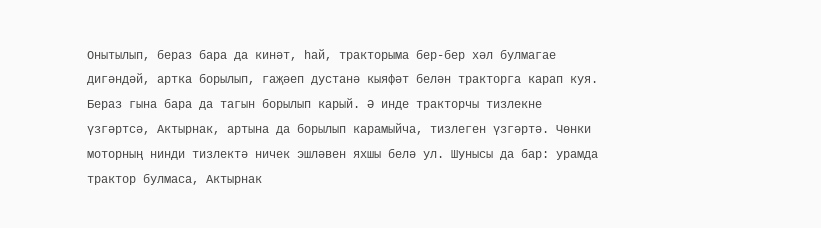Онытылып, бераз бара да кинәт, һай, тракторыма бер-бер хәл булмагае дигәндәй, артка борылып, гаҗәеп дустанә кыяфәт белән тракторга карап куя. Бераз гына бара да тагын борылып карый. Ә инде тракторчы тизлекне үзгәртсә, Актырнак, артына да борылып карамыйча, тизлеген үзгәртә. Чөнки моторның нинди тизлектә ничек эшләвен яхшы белә ул. Шунысы да бар: урамда трактор булмаса, Актырнак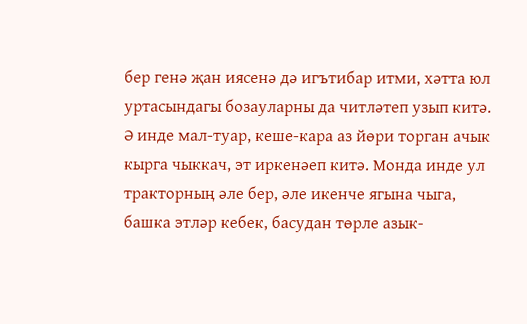бер генә җан иясенә дә игътибар итми, хәтта юл уртасындагы бозауларны да читләтеп узып китә.
Ә инде мал-туар, кеше-кара аз йөри торган ачык кырга чыккач, эт иркенәеп китә. Монда инде ул
тракторның әле бер, әле икенче ягына чыга, башка этләр кебек, басудан төрле азык-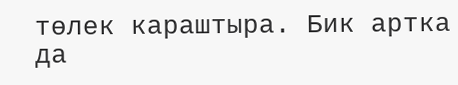төлек караштыра. Бик артка да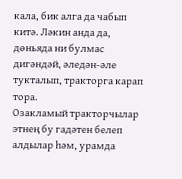кала, бик алга да чабып китә. Ләкин анда да, дөньяда ни булмас дигәндәй, әледән-әле тукталып, тракторга карап тора.
Озакламый тракторчылар этнең бу гадәтен белеп алдылар һәм, урамда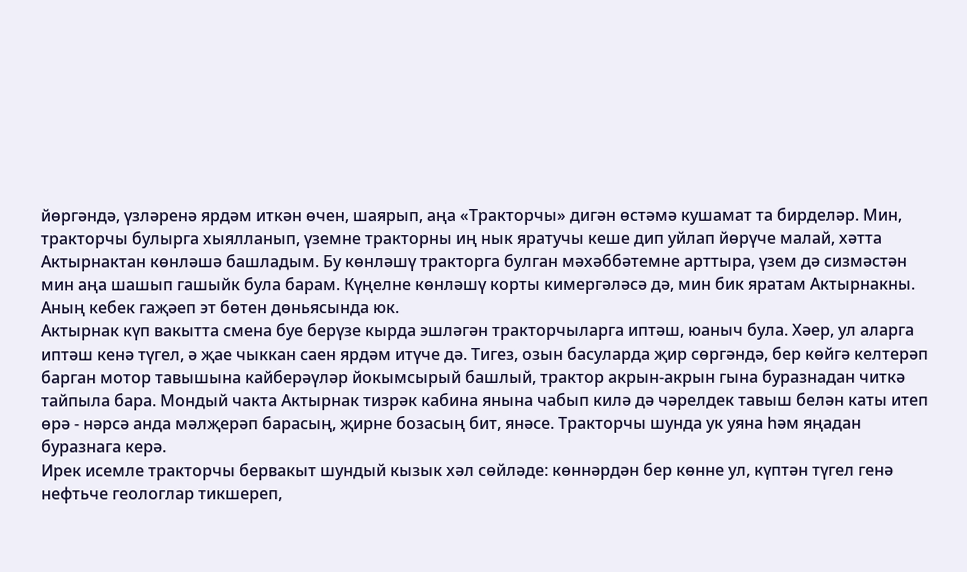йөргәндә, үзләренә ярдәм иткән өчен, шаярып, аңа «Тракторчы» дигән өстәмә кушамат та бирделәр. Мин, тракторчы булырга хыялланып, үземне тракторны иң нык яратучы кеше дип уйлап йөрүче малай, хәтта Актырнактан көнләшә башладым. Бу көнләшү тракторга булган мәхәббәтемне арттыра, үзем дә сизмәстән мин аңа шашып гашыйк була барам. Күңелне көнләшү корты кимергәләсә дә, мин бик яратам Актырнакны. Аның кебек гаҗәеп эт бөтен дөньясында юк.
Актырнак күп вакытта смена буе берүзе кырда эшләгән тракторчыларга иптәш, юаныч була. Хәер, ул аларга иптәш кенә түгел, ә җае чыккан саен ярдәм итүче дә. Тигез, озын басуларда җир сөргәндә, бер көйгә келтерәп барган мотор тавышына кайберәүләр йокымсырый башлый, трактор акрын-акрын гына буразнадан читкә тайпыла бара. Мондый чакта Актырнак тизрәк кабина янына чабып килә дә чәрелдек тавыш белән каты итеп өрә - нәрсә анда мәлҗерәп барасың, җирне бозасың бит, янәсе. Тракторчы шунда ук уяна һәм яңадан буразнага керә.
Ирек исемле тракторчы бервакыт шундый кызык хәл сөйләде: көннәрдән бер көнне ул, күптән түгел генә нефтьче геологлар тикшереп,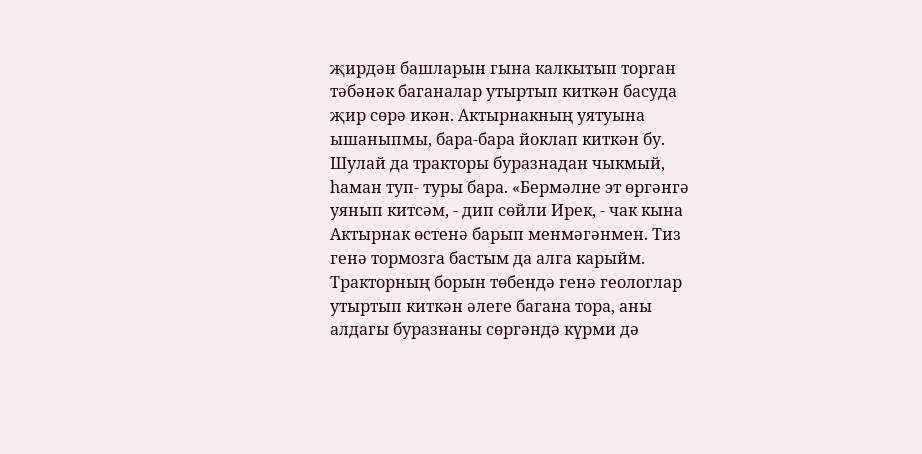җирдән башларын гына калкытып торган тәбәнәк баганалар утыртып киткән басуда җир сөрә икән. Актырнакның уятуына ышаныпмы, бара-бара йоклап киткән бу. Шулай да тракторы буразнадан чыкмый, һаман туп- туры бара. «Бермәлне эт өргәнгә уянып китсәм, - дип сөйли Ирек, - чак кына Актырнак өстенә барып менмәгәнмен. Тиз генә тормозга бастым да алга карыйм. Тракторның борын төбендә генә геологлар утыртып киткән әлеге багана тора, аны алдагы буразнаны сөргәндә күрми дә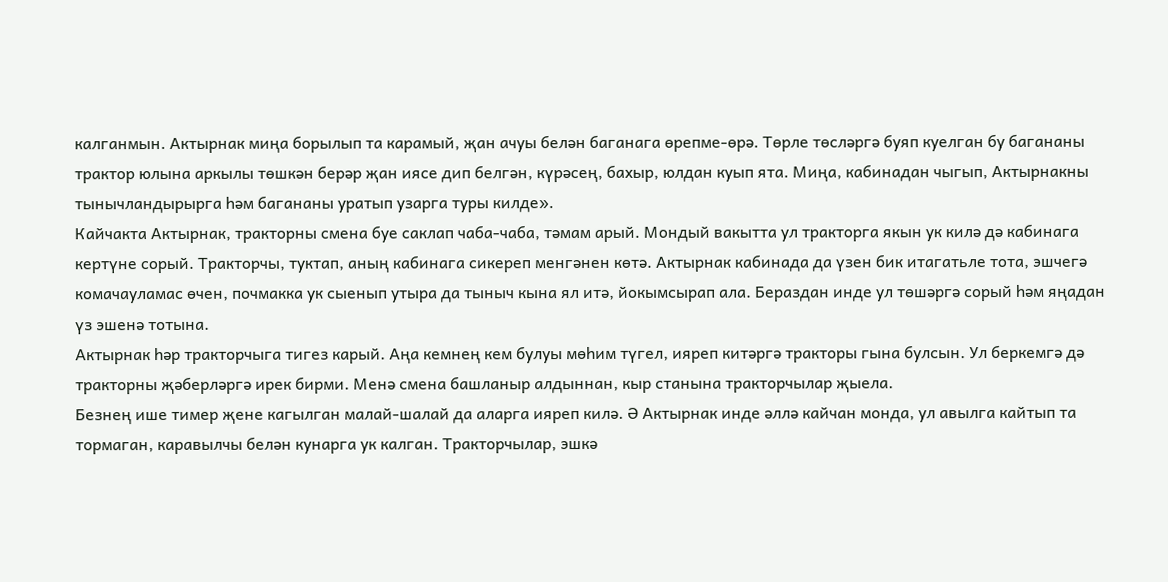калганмын. Актырнак миңа борылып та карамый, җан ачуы белән баганага өрепме-өрә. Төрле төсләргә буяп куелган бу багананы трактор юлына аркылы төшкән берәр җан иясе дип белгән, күрәсең, бахыр, юлдан куып ята. Миңа, кабинадан чыгып, Актырнакны тынычландырырга һәм багананы уратып узарга туры килде».
Кайчакта Актырнак, тракторны смена буе саклап чаба-чаба, тәмам арый. Мондый вакытта ул тракторга якын ук килә дә кабинага кертүне сорый. Тракторчы, туктап, аның кабинага сикереп менгәнен көтә. Актырнак кабинада да үзен бик итагатьле тота, эшчегә комачауламас өчен, почмакка ук сыенып утыра да тыныч кына ял итә, йокымсырап ала. Бераздан инде ул төшәргә сорый һәм яңадан үз эшенә тотына.
Актырнак һәр тракторчыга тигез карый. Аңа кемнең кем булуы мөһим түгел, ияреп китәргә тракторы гына булсын. Ул беркемгә дә тракторны җәберләргә ирек бирми. Менә смена башланыр алдыннан, кыр станына тракторчылар җыела.
Безнең ише тимер җене кагылган малай-шалай да аларга ияреп килә. Ә Актырнак инде әллә кайчан монда, ул авылга кайтып та тормаган, каравылчы белән кунарга ук калган. Тракторчылар, эшкә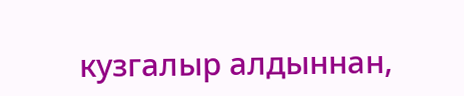кузгалыр алдыннан,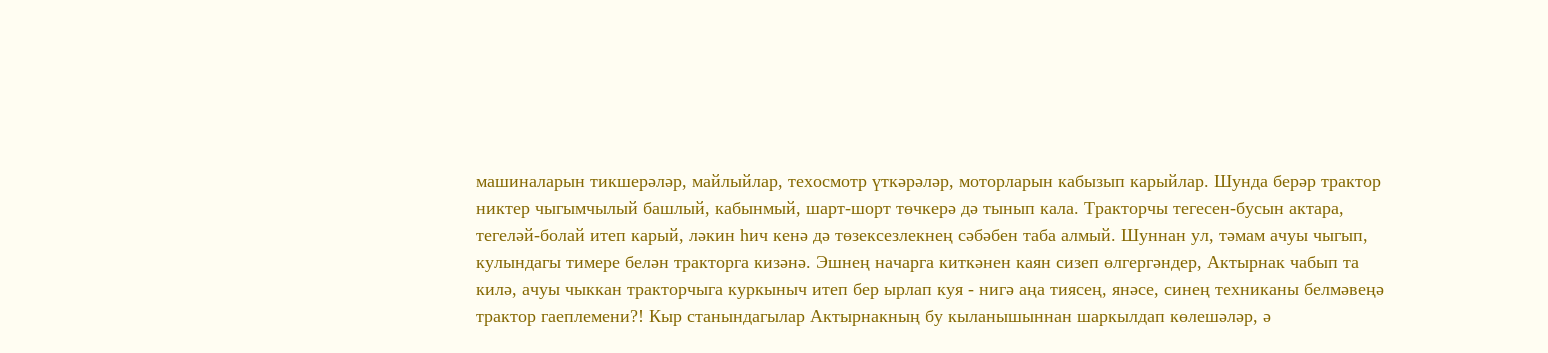машиналарын тикшерәләр, майлыйлар, техосмотр үткәрәләр, моторларын кабызып карыйлар. Шунда берәр трактор никтер чыгымчылый башлый, кабынмый, шарт-шорт төчкерә дә тынып кала. Тракторчы тегесен-бусын актара, тегеләй-болай итеп карый, ләкин һич кенә дә төзексезлекнең сәбәбен таба алмый. Шуннан ул, тәмам ачуы чыгып, кулындагы тимере белән тракторга кизәнә. Эшнең начарга киткәнен каян сизеп өлгергәндер, Актырнак чабып та килә, ачуы чыккан тракторчыга куркыныч итеп бер ырлап куя - нигә аңа тиясең, янәсе, синең техниканы белмәвеңә трактор гаеплемени?! Кыр станындагылар Актырнакның бу кыланышыннан шаркылдап көлешәләр, ә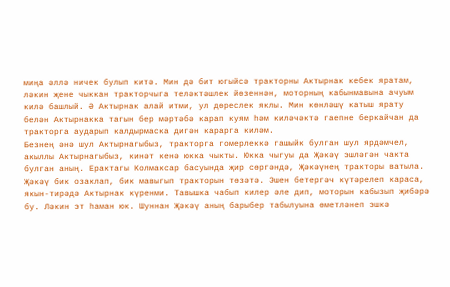миңа әллә ничек булып китә. Мин дә бит югыйсә тракторны Актырнак кебек яратам, ләкин җене чыккан тракторчыга теләктәшлек йөзеннән, моторның кабынмавына ачуым килә башлый. Ә Актырнак алай итми, ул дөреслек яклы. Мин көнләшү катыш ярату белән Актырнакка тагын бер мәртәбә карап куям һәм киләчәктә гаепне беркайчан да тракторга аударып калдырмаска дигән карарга киләм.
Безнең әнә шул Актырнагыбыз, тракторга гомерлеккә гашыйк булган шул ярдәмчел, акыллы Актырнагыбыз, кинәт кенә юкка чыкты. Юкка чыгуы да Җәкәү эшләгән чакта булган аның. Ерактагы Колмаксар басуында җир сөргәндә, Җәкәүнең тракторы ватыла. Җәкәү бик озаклап, бик мавыгып тракторын төзәтә. Эшен бетергәч күтәрелеп караса, якын-тирәдә Актырнак күренми. Тавышка чабып килер әле дип, моторын кабызып җибәрә бу. Ләкин эт һаман юк. Шуннан Җәкәү аның барыбер табылуына өметләнеп эшкә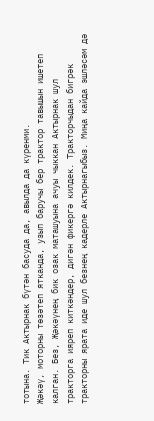тотына. Тик Актырнак бүтән басуда да, авылда да күренми.
Җәкәү, моторны төзәтеп ятканда, узып баручы бер трактор тавышын ишетеп калган. Без, Җәкәүнең бик озак маташуына ачуы чыккан Актырнак шул тракторга ияреп киткәндер, дигән фикергә килдек. Тракторчыдан бигрәк тракторны ярата иде шул безнең кадерле Актырнагыбыз. Миңа кайда эшләсәм дә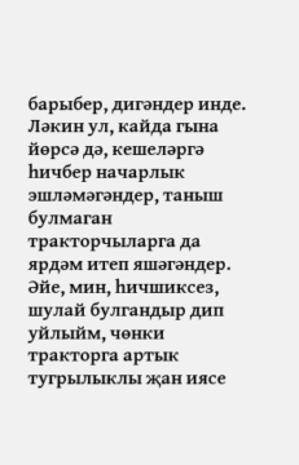барыбер, дигәндер инде. Ләкин ул, кайда гына йөрсә дә, кешеләргә һичбер начарлык эшләмәгәндер, таныш булмаган тракторчыларга да ярдәм итеп яшәгәндер. Әйе, мин, һичшиксез, шулай булгандыр дип уйлыйм, чөнки тракторга артык тугрылыклы җан иясе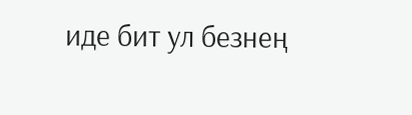иде бит ул безнең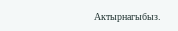Актырнагыбыз.